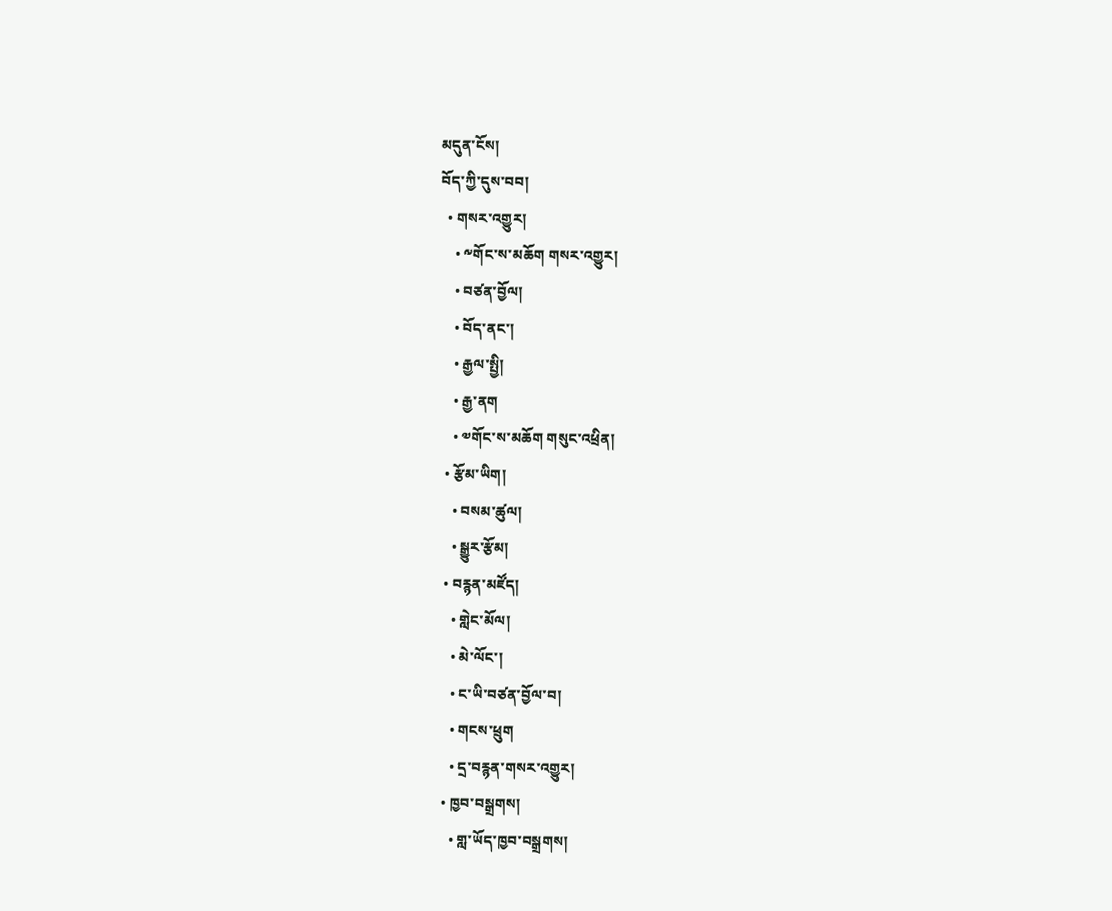མདུན་ངོས།
བོད་ཀྱི་དུས་བབ།
  • གསར་འགྱུར།
    • ༸གོང་ས་མཆོག གསར་འགྱུར།
    • བཙན་བྱོལ།
    • བོད་ནང་།
    • རྒྱལ་སྤྱི།
    • རྒྱ་ནག
    • ༧གོང་ས་མཆོག གསུང་འཕྲིན།
  • རྩོམ་ཡིག།
    • བསམ་ཚུལ།
    • སྒྱུར་རྩོམ།
  • བརྙན་མཛོད།
    • གླེང་མོལ།
    • མེ་ལོང་།
    • ང་ཡི་བཙན་བྱོལ་བ།
    • གངས་ཕྲུག
    • དྲ་བརྙན་གསར་འགྱུར།
  • ཁྱབ་བསྒྲགས།
    • གླ་ཡོད་ཁྱབ་བསྒྲགས།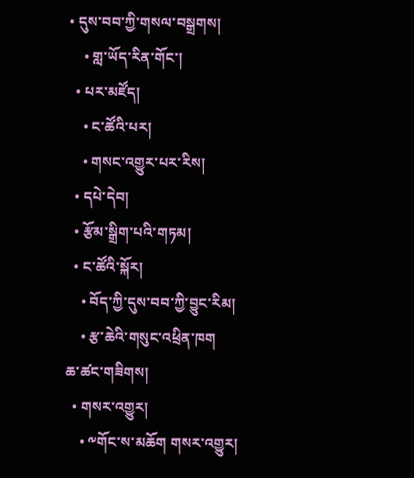• དུས་བབ་ཀྱི་གསལ་བསྒྲགས།
    • གླ་ཡོད་རིན་གོང་།
  • པར་མཛོད།
    • ང་ཚོའི་པར།
    • གསང་འགྱུར་པར་རིས།
  • དཔེ་དེབ།
  • རྩོམ་སྒྲིག་པའི་གཏམ།
  • ང་ཚོའི་སྐོར།
    • བོད་ཀྱི་དུས་བབ་ཀྱི་བྱུང་རིམ།
    • རྩ་ཆེའི་གསུང་འཕྲིན་ཁག
ཆ་ཚང་གཟིགས།
  • གསར་འགྱུར།
    • ༸གོང་ས་མཆོག གསར་འགྱུར།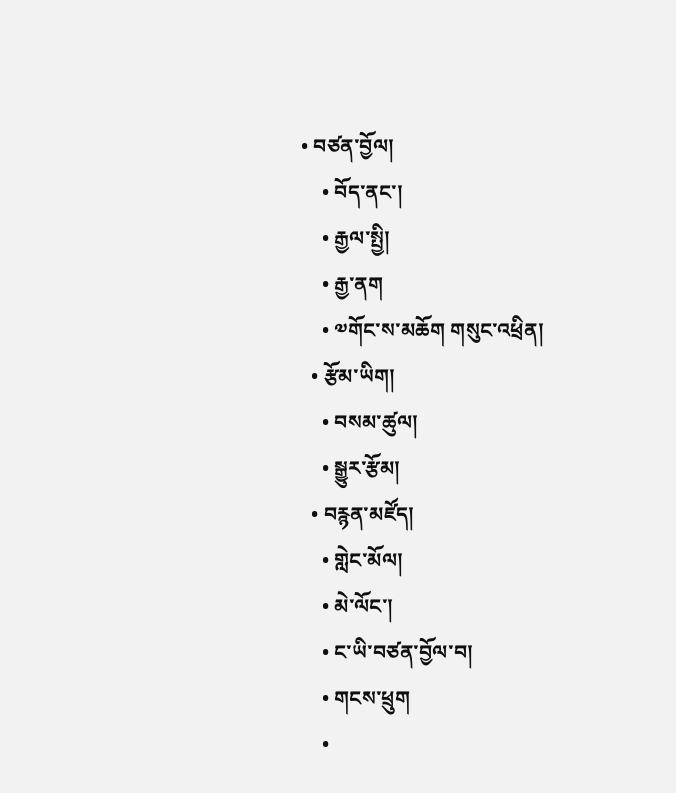• བཙན་བྱོལ།
    • བོད་ནང་།
    • རྒྱལ་སྤྱི།
    • རྒྱ་ནག
    • ༧གོང་ས་མཆོག གསུང་འཕྲིན།
  • རྩོམ་ཡིག།
    • བསམ་ཚུལ།
    • སྒྱུར་རྩོམ།
  • བརྙན་མཛོད།
    • གླེང་མོལ།
    • མེ་ལོང་།
    • ང་ཡི་བཙན་བྱོལ་བ།
    • གངས་ཕྲུག
    •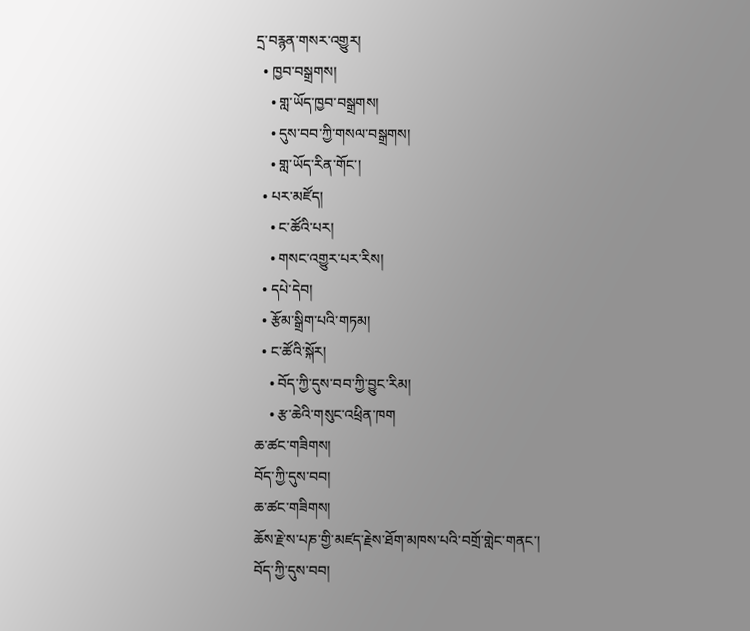དྲ་བརྙན་གསར་འགྱུར།
  • ཁྱབ་བསྒྲགས།
    • གླ་ཡོད་ཁྱབ་བསྒྲགས།
    • དུས་བབ་ཀྱི་གསལ་བསྒྲགས།
    • གླ་ཡོད་རིན་གོང་།
  • པར་མཛོད།
    • ང་ཚོའི་པར།
    • གསང་འགྱུར་པར་རིས།
  • དཔེ་དེབ།
  • རྩོམ་སྒྲིག་པའི་གཏམ།
  • ང་ཚོའི་སྐོར།
    • བོད་ཀྱི་དུས་བབ་ཀྱི་བྱུང་རིམ།
    • རྩ་ཆེའི་གསུང་འཕྲིན་ཁག
ཆ་ཚང་གཟིགས།
བོད་ཀྱི་དུས་བབ།
ཆ་ཚང་གཟིགས།
ཆོས་རྗེ་ས་པཎ་གྱི་མཛད་རྗེས་ཐོག་མཁས་པའི་བགྲོ་གླེང་གནང་།
བོད་ཀྱི་དུས་བབ།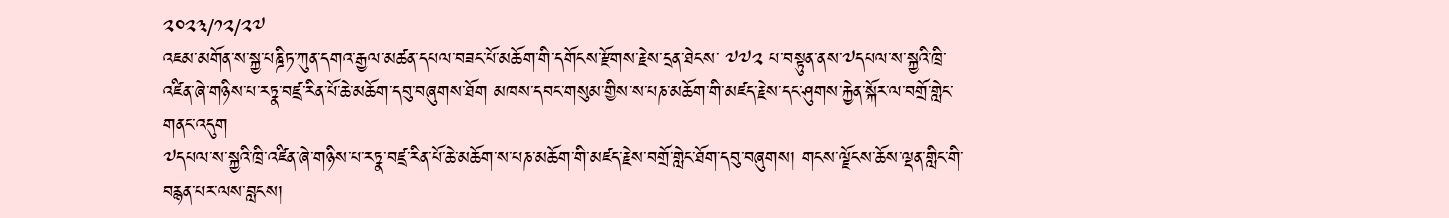༢༠༢༣/༡༢/༢༧
འཇམ་མགོན་ས་སྐྱ་པཎྜིཏ་ཀུན་དགའ་རྒྱལ་མཚན་དཔལ་བཟང་པོ་མཆོག་གི་དགོངས་རྫོགས་རྗེས་དྲན་ཐེངས་ ༧༧༢ པ་བསྟུན་ནས་༧དཔལ་ས་སྐྱའི་ཁྲི་འཛིན་ཞེ་གཉིས་པ་རཏྣ་བཛྲ་རིན་པོ་ཆེ་མཆོག་དབུ་བཞུགས་ཐོག མཁས་དབང་གསུམ་གྱིས་ས་པཎ་མཆོག་གི་མཛད་རྗེས་དང་ཤུགས་རྐྱེན་སྐོར་ལ་བགྲོ་གླེང་གནང་འདུག
༧དཔལ་ས་སྐྱའི་ཁྲི་འཛིན་ཞེ་གཉིས་པ་རཏྣ་བཛྲ་རིན་པོ་ཆེ་མཆོག་ས་པཎ་མཆོག་གི་མཛད་རྗེས་བགྲོ་གླེང་ཐོག་དབུ་བཞུགས། གངས་ལྗོངས་ཆོས་ལྡན་གླིང་གི་བརྙན་པར་ལས་བླངས།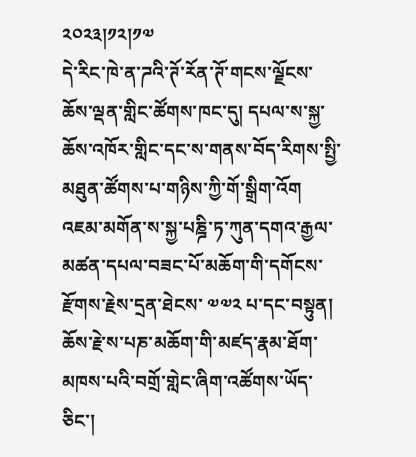༢༠༢༣།༡༢།༡༧
དེ་རིང་ཁེ་ན་ཌའི་ཊོ་རོན་ཊོ་གངས་ལྗོངས་ཆོས་ལྡན་གླིང་ཚོགས་ཁང་དུ། དཔལ་ས་སྐྱ་ཆོས་འཁོར་གླིང་དང་ས་གནས་བོད་རིགས་སྤྱི་མཐུན་ཚོགས་པ་གཉིས་ཀྱི་གོ་སྒྲིག་འོག འཇམ་མགོན་ས་སྐྱ་པཎྜི་ཏ་ཀུན་དགའ་རྒྱལ་མཚན་དཔལ་བཟང་པོ་མཆོག་གི་དགོངས་རྫོགས་རྗེས་དྲན་ཐེངས་ ༧༧༢ པ་དང་བསྟུན། ཆོས་རྗེ་ས་པཎ་མཆོག་གི་མཛད་རྣམ་ཐོག་མཁས་པའི་བགྲོ་གླེང་ཞིག་འཚོགས་ཡོད་ཅིང་།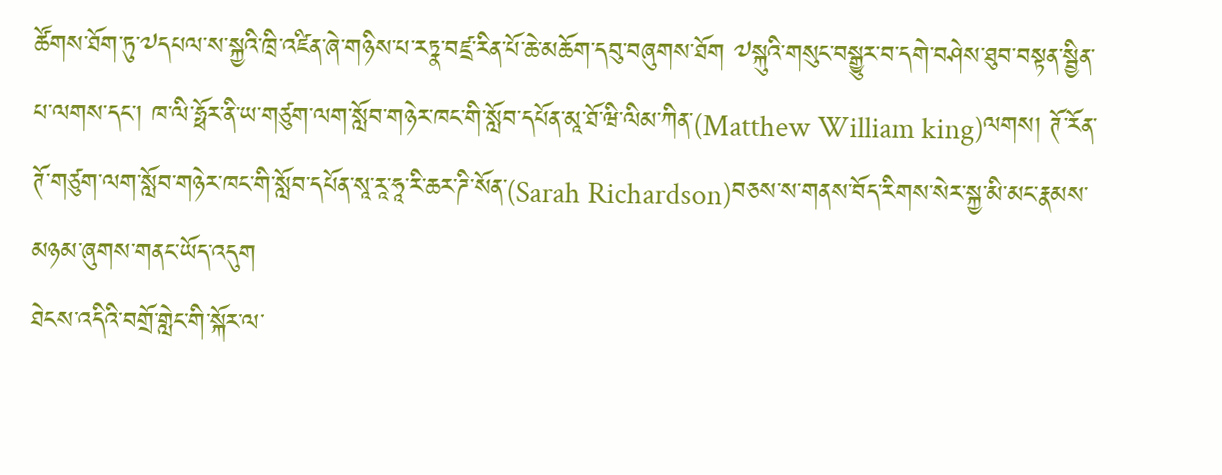ཚོགས་ཐོག་ཏུ་༧དཔལ་ས་སྐྱའི་ཁྲི་འཛིན་ཞེ་གཉིས་པ་རཏྣ་བཛྲ་རིན་པོ་ཆེ་མཆོག་དབུ་བཞུགས་ཐོག ༧སྐུའི་གསུང་བསྒྱུར་བ་དགེ་བཤེས་ཐུབ་བསྟན་སྦྱིན་པ་ལགས་དང་། ཁ་ལི་ཧྥོར་ནི་ཡ་གཙུག་ལག་སློབ་གཉེར་ཁང་གི་སློབ་དཔོན་མཱ་ཐོ་ཝི་ལིམ་ཀིན་(Matthew William king)ལགས། ཊོ་རོན་ཊོ་གཙུག་ལག་སློབ་གཉེར་ཁང་གི་སློབ་དཔོན་སཱ་རཱ་ཧཱ་རི་ཆར་ཌི་སོན་(Sarah Richardson)བཅས་ས་གནས་བོད་རིགས་སེར་སྐྱ་མི་མང་རྣམས་མཉམ་ཞུགས་གནང་ཡོད་འདུག
ཐེངས་འདིའི་བགྲོ་གླེང་གི་སྐོར་ལ་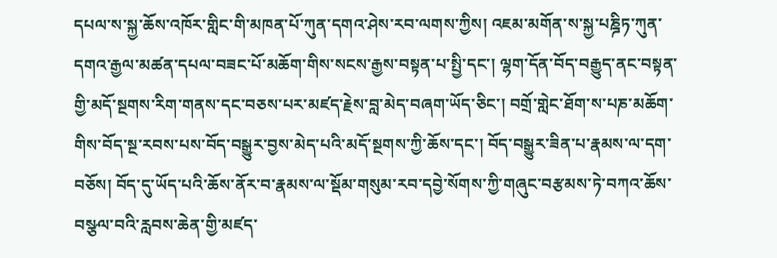དཔལ་ས་སྐྱ་ཆོས་འཁོར་གླིང་གི་མཁན་པོ་ཀུན་དགའ་ཤེས་རབ་ལགས་ཀྱིས། འཇམ་མགོན་ས་སྐྱ་པཎྜིཏ་ཀུན་དགའ་རྒྱལ་མཚན་དཔལ་བཟང་པོ་མཆོག་གིས་སངས་རྒྱས་བསྟན་པ་སྤྱི་དང་། ལྷག་དོན་བོད་བརྒྱུད་ནང་བསྟན་གྱི་མདོ་སྔགས་རིག་གནས་དང་བཅས་པར་མཛད་རྗེས་བླ་མེད་བཞག་ཡོད་ཅིང་། བགྲོ་གླེང་ཐོག་ས་པཎ་མཆོག་གིས་བོད་སྔ་རབས་པས་བོད་བསྒྱུར་བྱས་མེད་པའི་མདོ་སྔགས་ཀྱི་ཆོས་དང་། བོད་བསྒྱུར་ཟིན་པ་རྣམས་ལ་དག་བཅོས། བོད་དུ་ཡོད་པའི་ཆོས་ནོར་བ་རྣམས་ལ་སྡོམ་གསུམ་རབ་དབྱེ་སོགས་ཀྱི་གཞུང་བརྩམས་ཏེ་བཀའ་ཆོས་བསྩལ་བའི་རླབས་ཆེན་གྱི་མཛད་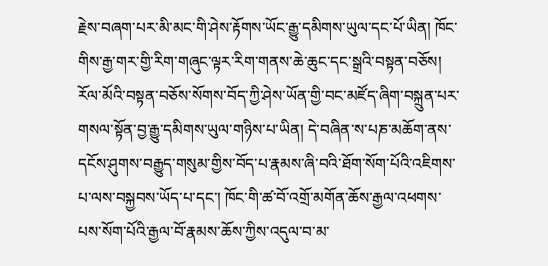རྗེས་བཞག་པར་མི་མང་གི་ཤེས་རྟོགས་ཡོང་རྒྱུ་དམིགས་ཡུལ་དང་པོ་ཡིན། ཁོང་གིས་རྒྱ་གར་གྱི་རིག་གཞུང་ལྟར་རིག་གནས་ཆེ་ཆུང་དང་སྒྲའི་བསྟན་བཅོས། རོལ་མོའི་བསྟན་བཅོས་སོགས་བོད་ཀྱི་ཤེས་ཡོན་གྱི་བང་མཛོད་ཞིག་བསྐྲུན་པར་གསལ་སྟོན་བྱ་རྒྱུ་དམིགས་ཡུལ་གཉིས་པ་ཡིན། དེ་བཞིན་ས་པཎ་མཆོག་ནས་དངོས་ཤུགས་བརྒྱུད་གསུམ་གྱིས་བོད་པ་རྣམས་ཞི་བའི་ཐོག་སོག་པོའི་འཇིགས་པ་ལས་བསྐྱབས་ཡོད་པ་དང་། ཁོང་གི་ཚ་བོ་འགྲོ་མགོན་ཆོས་རྒྱལ་འཕགས་པས་སོག་པོའི་རྒྱལ་བོ་རྣམས་ཆོས་ཀྱིས་འདུལ་བ་མ་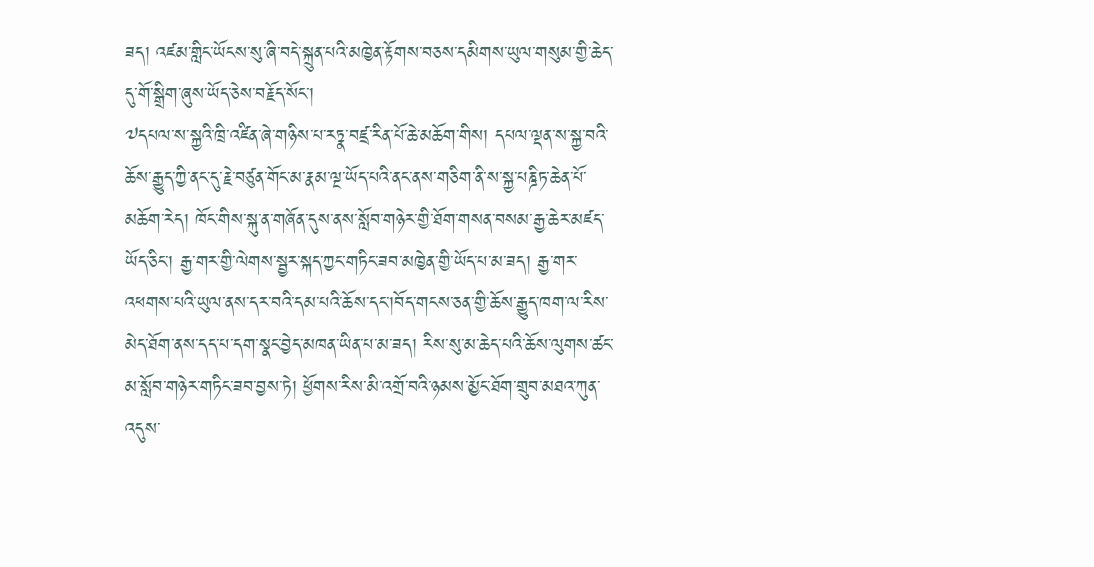ཟད། འཛམ་གླིང་ཡོངས་སུ་ཞི་བདེ་སྐྲུན་པའི་མཁྱེན་རྟོགས་བཅས་དམིགས་ཡུལ་གསུམ་གྱི་ཆེད་དུ་གོ་སྒྲིག་ཞུས་ཡོད་ཅེས་བརྗོད་སོང་།
༧དཔལ་ས་སྐྱའི་ཁྲི་འཛིན་ཞེ་གཉིས་པ་རཏྣ་བཛྲ་རིན་པོ་ཆེ་མཆོག་གིས། དཔལ་ལྡན་ས་སྐྱ་བའི་ཆོས་རྒྱུད་ཀྱི་ནང་དུ་རྗེ་བཙུན་གོང་མ་རྣམ་ལྔ་ཡོད་པའི་ནང་ནས་གཅིག་ནི་ས་སྐྱ་པཎྜིཏ་ཆེན་པོ་མཆོག་རེད། ཁོང་གིས་སྐུ་ན་གཞོན་དུས་ནས་སློབ་གཉེར་གྱི་ཐོག་གསན་བསམ་རྒྱ་ཆེར་མཛད་ཡོད་ཅིང་། རྒྱ་གར་གྱི་ལེགས་སྦྱར་སྐད་ཀྱང་གཏིང་ཟབ་མཁྱེན་གྱི་ཡོད་པ་མ་ཟད། རྒྱ་གར་འཕགས་པའི་ཡུལ་ནས་དར་བའི་དམ་པའི་ཆོས་དང་།བོད་གངས་ཅན་གྱི་ཆོས་རྒྱུད་ཁག་ལ་རིས་མེད་ཐོག་ནས་དད་པ་དག་སྣང་བྱེད་མཁན་ཡིན་པ་མ་ཟད། རིས་སུ་མ་ཆེད་པའི་ཆོས་ལུགས་ཚང་མ་སློབ་གཉེར་གཏིང་ཟབ་བྱས་ཏེ། ཕྱོགས་རིས་མི་འགྲོ་བའི་ཉམས་མྱོང་ཐོག་གྲུབ་མཐའ་ཀུན་འདུས་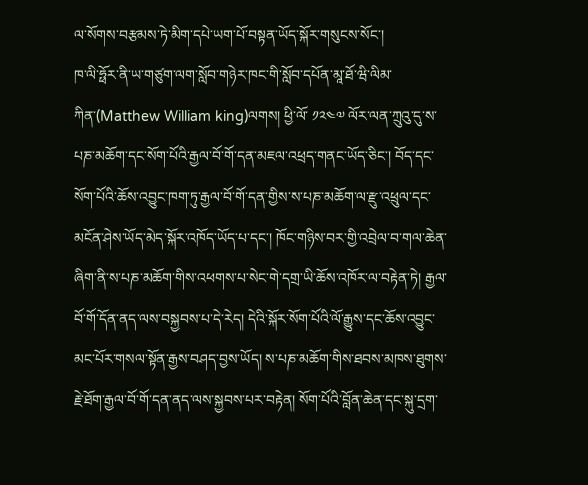ལ་སོགས་བརྩམས་ཏེ་མིག་དཔེ་ཡག་པོ་བསྟན་ཡོད་སྐོར་གསུངས་སོང་།
ཁ་ལི་ཧྥོར་ནི་ཡ་གཙུག་ལག་སློབ་གཉེར་ཁང་གི་སློབ་དཔོན་མཱ་ཐོ་ཝི་ལིམ་ཀིན་(Matthew William king)ལགས། ཕྱི་ལོ་ ༡༢༤༧ ལོར་ལན་ཀྲུའུ་དུ་ས་པཎ་མཆོག་དང་སོག་པོའི་རྒྱལ་བོ་གོ་དན་མཇལ་འཕྲད་གནང་ཡོད་ཅིང་། བོད་དང་སོག་པོའི་ཆོས་འབྱུང་ཁག་ཏུ་རྒྱལ་བོ་གོ་དན་གྱིས་ས་པཎ་མཆོག་ལ་རྫུ་འཕྲུལ་དང་མངོན་ཤེས་ཡོད་མེད་སྐོར་འཁོད་ཡོད་པ་དང་། ཁོང་གཉིས་བར་གྱི་འབྲེལ་བ་གལ་ཆེན་ཞིག་ནི་ས་པཎ་མཆོག་གིས་འཕགས་པ་སེང་གེ་དགྲ་ཡི་ཆོས་འཁོར་ལ་བརྟེན་ཏེ། རྒྱལ་བོ་གོ་དོན་ནད་ལས་བསྐྱབས་པ་དེ་རེད། དེའི་སྐོར་སོག་པོའི་ལོ་རྒྱུས་དང་ཆོས་འབྱུང་མང་པོར་གསལ་སྟོན་རྒྱས་བཤད་བྱས་ཡོད། ས་པཎ་མཆོག་གིས་ཐབས་མཁས་ཐུགས་རྗེ་ཐོག་རྒྱལ་བོ་གོ་དན་ནད་ལས་སྐྱབས་པར་བརྟེན། སོག་པོའི་བློན་ཆེན་དང་སྐུ་དྲག་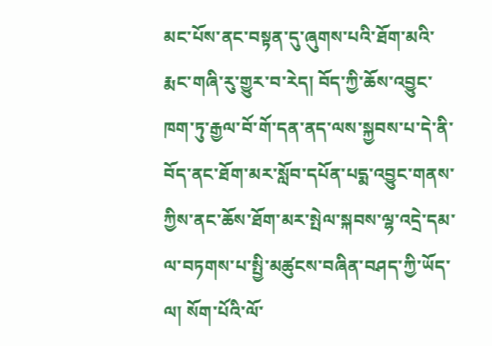མང་པོས་ནང་བསྟན་དུ་ཞུགས་པའི་ཐོག་མའི་རྨང་གཞི་རུ་གྱུར་བ་རེད། བོད་ཀྱི་ཆོས་འབྱུང་ཁག་ཏུ་རྒྱལ་བོ་གོ་དན་ནད་ལས་སྐྱབས་པ་དེ་ནི་བོད་ནང་ཐོག་མར་སློབ་དཔོན་པདྨ་འབྱུང་གནས་ཀྱིས་ནང་ཆོས་ཐོག་མར་སྤེལ་སྐབས་ལྷ་འདྲེ་དམ་ལ་བཏགས་པ་སྤྱི་མཚུངས་བཞིན་བཤད་ཀྱི་ཡོད་ལ། སོག་པོའི་ལོ་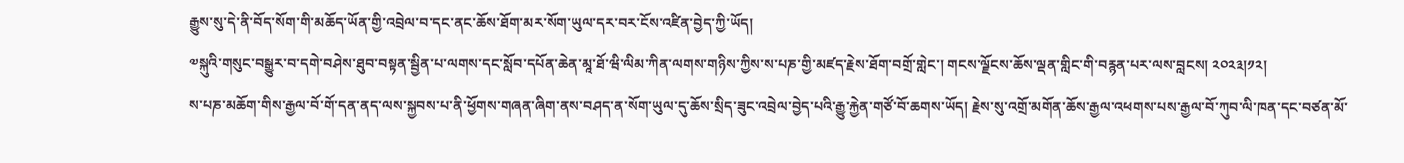རྒྱུས་སུ་དེ་ནི་བོད་སོག་གི་མཆོད་ཡོན་གྱི་འབྲེལ་བ་དང་ནང་ཆོས་ཐོག་མར་སོག་ཡུལ་དར་བར་ངོས་འཛིན་བྱེད་ཀྱི་ཡོད།
༧སྐུའི་གསུང་བསྒྱུར་བ་དགེ་བཤེས་ཐུབ་བསྟན་སྦྱིན་པ་ལགས་དང་སློབ་དཔོན་ཆེན་མཱ་ཐོ་ཝི་ལིམ་ཀིན་ལགས་གཉིས་ཀྱིས་ས་པཎ་གྱི་མཛད་རྗེས་ཐོག་བགྲོ་གླེང་། གངས་ལྗོངས་ཆོས་ལྡན་གླིང་གི་བརྙན་པར་ལས་བླངས། ༢༠༢༣།༡༢།
ས་པཎ་མཆོག་གིས་རྒྱལ་བོ་གོ་དན་ནད་ལས་སྐྱབས་པ་ནི་ཕྱོགས་གཞན་ཞིག་ནས་བཤད་ན་སོག་ཡུལ་དུ་ཆོས་སྲིད་ཟུང་འབྲེལ་བྱེད་པའི་རྒྱུ་རྐྱེན་གཙོ་བོ་ཆགས་ཡོད། རྗེས་སུ་འགྲོ་མགོན་ཆོས་རྒྱལ་འཕགས་པས་རྒྱལ་བོ་ཀུབ་ལི་ཁན་དང་བཙན་མོ་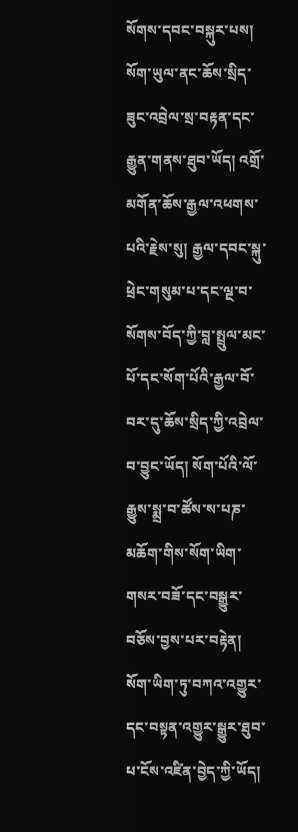སོགས་དབང་བསྐུར་པས། སོག་ཡུལ་ནང་ཆོས་སྲིད་ཟུང་འབྲེལ་སྲ་བརྟན་དང་རྒྱུན་གནས་ཐུབ་ཡོད། འགྲོ་མགོན་ཆོས་རྒྱལ་འཕགས་པའི་རྗེས་སུ། རྒྱལ་དབང་སྐུ་ཕྲེང་གསུམ་པ་དང་ལྔ་བ་སོགས་བོད་ཀྱི་བླ་སྤྲུལ་མང་པོ་དང་སོག་པོའི་རྒྱལ་བོ་བར་དུ་ཆོས་སྲིད་ཀྱི་འབྲེལ་བ་བྱུང་ཡོད། སོག་པོའི་ལོ་རྒྱུས་སྨྲ་བ་ཚོས་ས་པཎ་མཆོག་གིས་སོག་ཡིག་གསར་བཟོ་དང་བསྒྱུར་བཅོས་བྱས་པར་བརྟེན། སོག་ཡིག་ཏུ་བཀའ་འགྱུར་དང་བསྟན་འགྱུར་སྒྱུར་ཐུབ་པ་ངོས་འཛིན་བྱེད་ཀྱི་ཡོད།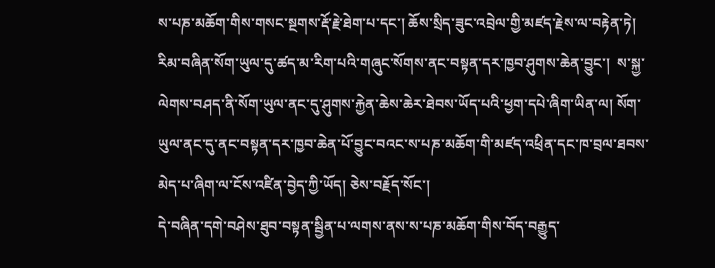ས་པཎ་མཆོག་གིས་གསང་སྔགས་རྡོ་རྗེ་ཐེག་པ་དང་། ཆོས་སྲིད་ཟུང་འབྲེལ་གྱི་མཛད་རྗེས་ལ་བརྟེན་ཏེ། རིམ་བཞིན་སོག་ཡུལ་དུ་ཚད་མ་རིག་པའི་གཞུང་སོགས་ནང་བསྟན་དར་ཁྱབ་ཤུགས་ཆེན་བྱུང་།  ས་སྐྱ་ལེགས་བཤད་ནི་སོག་ཡུལ་ནང་དུ་ཤུགས་རྐྱེན་ཆེས་ཆེར་ཐེབས་ཡོད་པའི་ཕྱག་དཔེ་ཞིག་ཡིན་ལ། སོག་ཡུལ་ནང་དུ་ནང་བསྟན་དར་ཁྱབ་ཆེན་པོ་བྱུང་བའང་ས་པཎ་མཆོག་གི་མཛད་འཕྲིན་དང་ཁ་བྲལ་ཐབས་མེད་པ་ཞིག་ལ་ངོས་འཛིན་བྱེད་ཀྱི་ཡོད། ཅེས་བརྗོད་སོང་།
དེ་བཞིན་དགེ་བཤེས་ཐུབ་བསྟན་སྦྱིན་པ་ལགས་ནས་ས་པཎ་མཆོག་གིས་བོད་བརྒྱུད་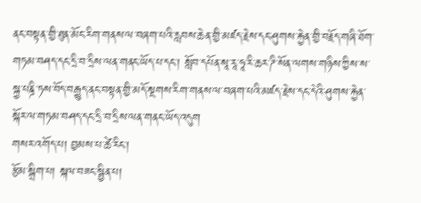ནང་བསྟན་གྱི་ཐུན་མོང་རིག་གནས་ལ་བཞག་པའི་རླབས་ཆེན་གྱི་མཛད་རྗེས་དང་ཤུགས་རྐྱེན་གྱི་བརྗོད་གཞི་ཐོག་གཏམ་བཤད་དང་དྲི་བ་དྲིས་ལན་གནང་ཡོད་པ་དང་། སློབ་དཔོན་སཱ་རཱ་ཧཱ་རི་ཆར་ཌི་སོན་ལགས་གཉིས་ཀྱིས་ས་སྐྱ་པཎྜི་ཏས་བོད་བརྒྱུད་ནང་བསྟན་གྱི་མདོ་སྔགས་རིག་གནས་ལ་བཞག་པའི་མཛད་རྗེས་དང་དེའི་ཤུགས་རྐྱེན་སྐོར་ལ་གཏམ་བཤད་དང་དྲི་བ་དྲིས་ལན་གནང་ཡོད་འདུག
གསར་འགོད་པ། བྱམས་པ་ཚེ་རིང་།
རྩོམ་སྒྲིག་པ། སྐལ་བཟང་སྦྱིན་པ།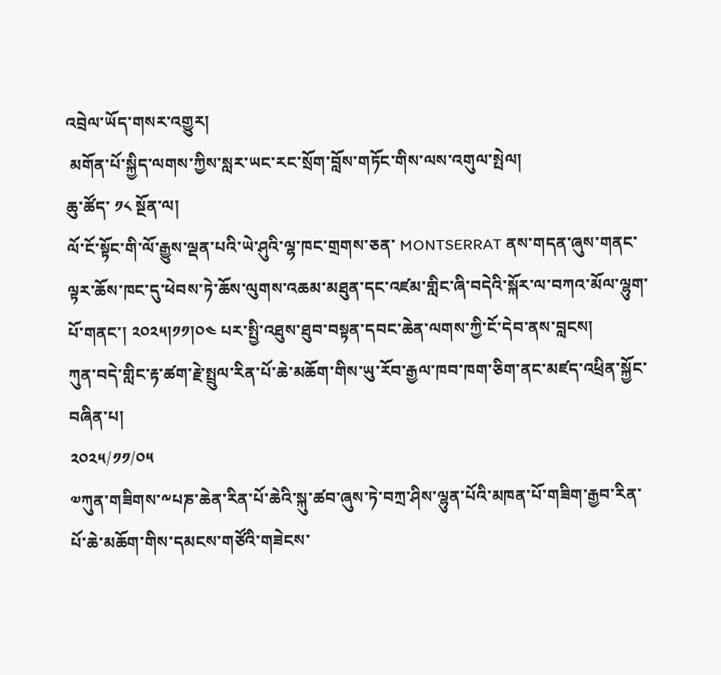འབྲེལ་ཡོད་གསར་འགྱུར།
 མགོན་པོ་སྐྱིད་ལགས་ཀྱིས་སླར་ཡང་རང་སྲོག་བློས་གཏོང་གིས་ལས་འགུལ་སྤེལ།
ཆུ་ཚོད་ ༡༨ སྔོན་ལ།
ལོ་ངོ་སྟོང་གི་ལོ་རྒྱུས་ལྡན་པའི་ཡེ་ཤུའི་ལྷ་ཁང་གྲགས་ཅན་ MONTSERRAT ནས་གདན་ཞུས་གནང་ལྟར་ཆོས་ཁང་དུ་ཕེབས་ཏེ་ཆོས་ལུགས་འཆམ་མཐུན་དང་འཛམ་གླིང་ཞི་བདེའི་སྐོར་ལ་བཀའ་མོལ་ལྷུག་པོ་གནང་། ༢༠༢༥།༡༡།༠༤ པར་སྤྱི་འཐུས་ཐུབ་བསྟན་དབང་ཆེན་ལགས་ཀྱི་ངོ་དེབ་ནས་བླངས།
ཀུན་བདེ་གླིང་རྟ་ཚག་རྗེ་སྤྲུལ་རིན་པོ་ཆེ་མཆོག་གིས་ཡུ་རོབ་རྒྱལ་ཁབ་ཁག་ཅིག་ནང་མཛད་འཕྲིན་སྐྱོང་བཞིན་པ།
༢༠༢༥/༡༡/༠༥
༧ཀུན་གཟིགས་༸པཎ་ཆེན་རིན་པོ་ཆེའི་སྐུ་ཚབ་ཞུས་ཏེ་བཀྲ་ཤིས་ལྷུན་པོའི་མཁན་པོ་གཟིག་རྒྱབ་རིན་པོ་ཆེ་མཆོག་གིས་དམངས་གཙོའི་གཟེངས་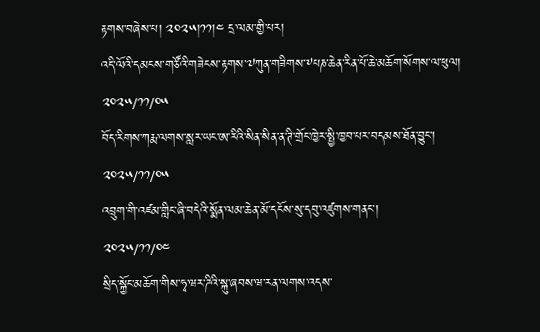རྟགས་བཞེས་པ། ༢༠༢༥།༡༡།༤ དྲ་ལམ་གྱི་པར།
འདི་ལོའི་དམངས་གཙོའི་གཟེངས་རྟགས་༧ཀུན་གཟིགས་༸པཎ་ཆེན་རིན་པོ་ཆེ་མཆོག་སོགས་ལ་ཕུལ།
༢༠༢༥/༡༡/༠༥
བོད་རིགས་ཀརྨ་ལགས་སླར་ཡང་ཨ་རིའི་སིན་སིན་ན་ཊི་གྲོང་ཁྱེར་སྤྱི་ཁྱབ་པར་བདམས་ཐོན་བྱུང་།
༢༠༢༥/༡༡/༠༥
འབྲུག་གི་འཛམ་གླིང་ཞི་བདེའི་སྨོན་ལམ་ཆེན་མོ་དངོས་སུ་དབུ་འཛུགས་གནང་།
༢༠༢༥/༡༡/༠༤
སྲིད་སྐྱོང་མཆོག་གིས་ཧྭ་ཝར་ཌིའི་སྐུ་ཞབས་ཝ་རན་ལགས་འདས་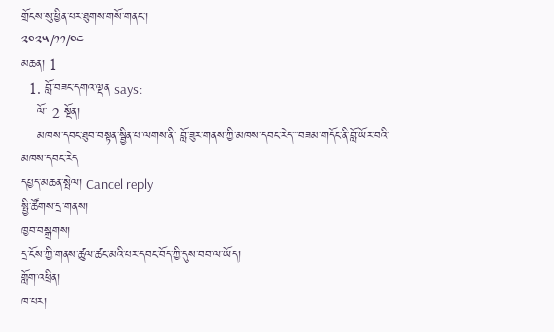གྲོངས་སུ་ཕྱིན་པར་ཐུགས་གསོ་གནང་།
༢༠༢༥/༡༡/༠༤
མཆན། 1
  1. བློ་བཟང་དགའ་ལྡན says:
    ལོ་ 2 སྔོན།
    མཁས་དབང་ཐུབ་བསྟན་སྦྱིན་པ་ལགས་ནི་ བློ་ཟུར་གནས་ཀྱི་མཁས་དབང་རེད་་་བཟམ་གདོང་ནི་བློ་ཡོར་བའི་མཁས་དབང་རེད
དཔྱད་མཆན་སྤེལ། Cancel reply
སྤྱི་ཚོགས་དྲ་གནས།
ཁྱབ་བསྒྲགས།
དྲ་ངོས་ཀྱི་གནས་ཚུལ་ཚང་མའི་པར་དབང་བོད་ཀྱི་དུས་བབ་ལ་ཡོད།
གློག་འཕྲིན།
ཁ་པར།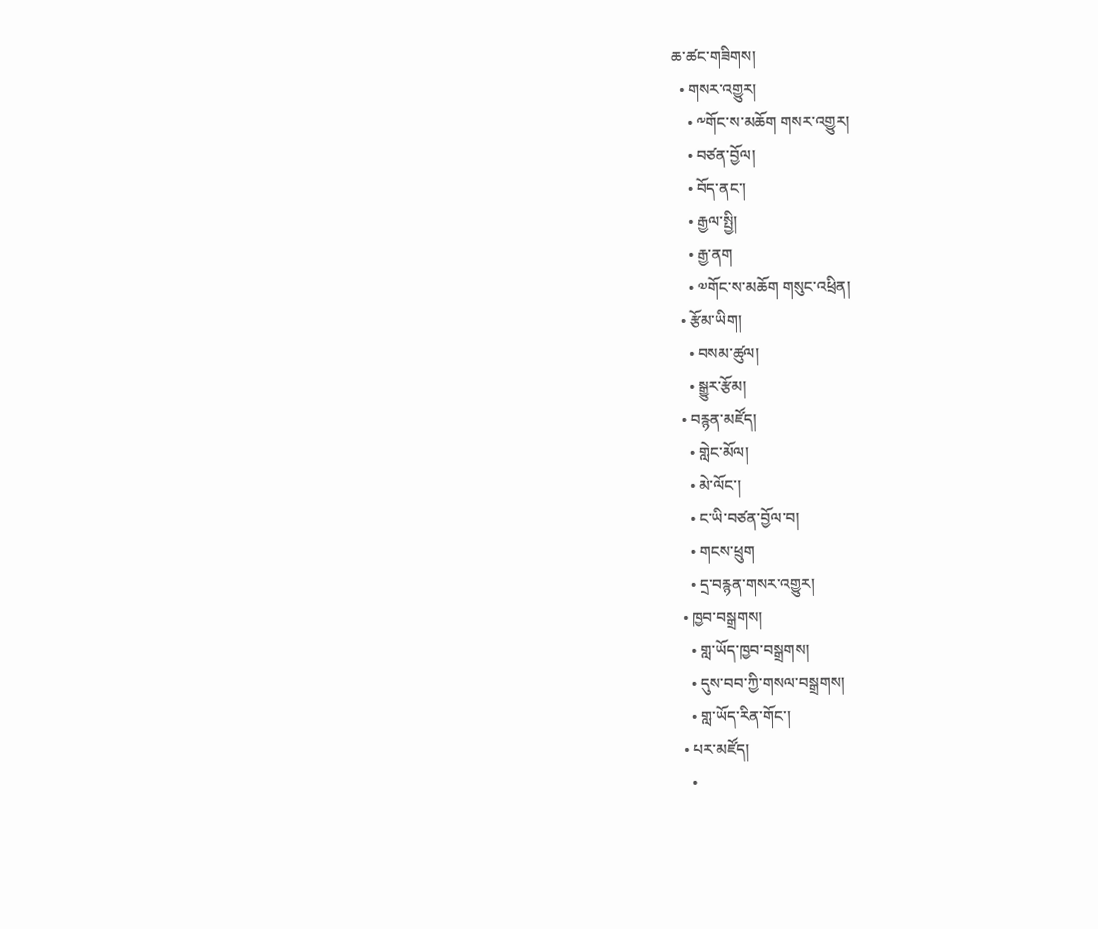ཆ་ཚང་གཟིགས།
  • གསར་འགྱུར།
    • ༸གོང་ས་མཆོག གསར་འགྱུར།
    • བཙན་བྱོལ།
    • བོད་ནང་།
    • རྒྱལ་སྤྱི།
    • རྒྱ་ནག
    • ༧གོང་ས་མཆོག གསུང་འཕྲིན།
  • རྩོམ་ཡིག།
    • བསམ་ཚུལ།
    • སྒྱུར་རྩོམ།
  • བརྙན་མཛོད།
    • གླེང་མོལ།
    • མེ་ལོང་།
    • ང་ཡི་བཙན་བྱོལ་བ།
    • གངས་ཕྲུག
    • དྲ་བརྙན་གསར་འགྱུར།
  • ཁྱབ་བསྒྲགས།
    • གླ་ཡོད་ཁྱབ་བསྒྲགས།
    • དུས་བབ་ཀྱི་གསལ་བསྒྲགས།
    • གླ་ཡོད་རིན་གོང་།
  • པར་མཛོད།
    •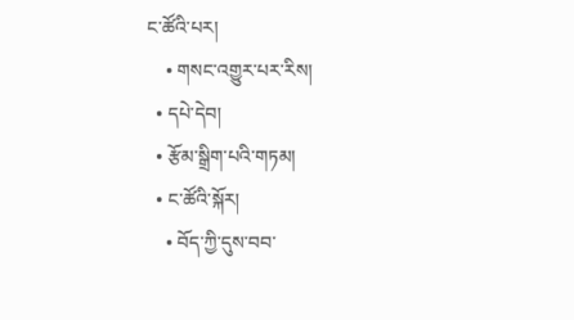ང་ཚོའི་པར།
    • གསང་འགྱུར་པར་རིས།
  • དཔེ་དེབ།
  • རྩོམ་སྒྲིག་པའི་གཏམ།
  • ང་ཚོའི་སྐོར།
    • བོད་ཀྱི་དུས་བབ་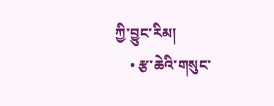ཀྱི་བྱུང་རིམ།
    • རྩ་ཆེའི་གསུང་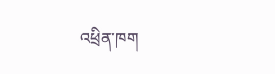འཕྲིན་ཁག